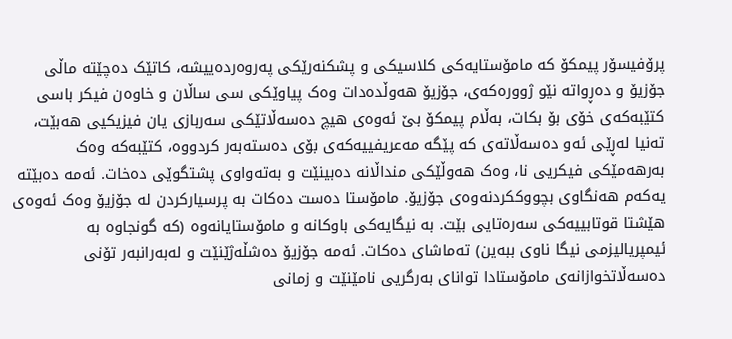پرۆفیسۆر پیمکۆ کە مامۆستایەکی کلاسیکی و پشکنەرێکی پەروەردەییشە، کاتێک دەچێتە ماڵی جۆزیۆ و دەڕواتە نێو ژوورەکەی، جۆزیۆ هەوڵدەدات وەک پیاوێکی سی ساڵان و خاوەن فیکر باسی کتێبەکەی خۆی بۆ بکات، بەڵام پیمکۆ بێ ئەوەی هیچ دەسەڵاتێکی سەربازی یان فیزیکیی هەبێت، تەنیا لەڕێی ئەو دەسەڵاتەی کە پێگە مەعریفییەکەی بۆی دەستەبەر کردووە، کتێبەکە وەک بەرهەمێکی فیکریی نا، وەک هەوڵێکی منداڵانە دەبینێت و بەتەواوی پشتگوێی دەخات. ئەمە دەبێتە یەکەم هەنگاوی بچووککردنەوەی جۆزیۆ. مامۆستا دەست دەکات بە پرسیارکردن لە جۆزیۆ وەک ئەوەی هێشتا قوتابییەکی سەرەتایی بێت. بە نیگایەکی باوکانە و مامۆستایانەوە (کە گونجاوە بە ئیمپریالیزمی نیگا ناوی ببەین) تەماشای دەکات. ئەمە جۆزیۆ دەشڵەژێنێت و لەبەرانبەر تۆنی دەسەڵاتخوازانەی مامۆستادا توانای بەرگریی نامێنێت و زمانی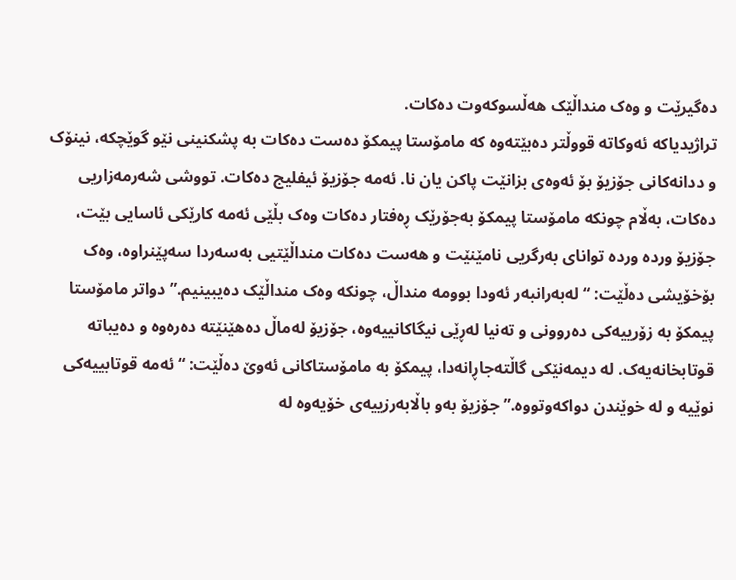دەگیرێت و وەک منداڵێک هەڵسوکەوت دەکات.
تراژیدیاکە ئەوکاتە قووڵتر دەبێتەوە کە مامۆستا پیمکۆ دەست دەکات بە پشکنینی نێو گوێچکە، نینۆک و ددانەکانی جۆزیۆ بۆ ئەوەی بزانێت پاکن یان نا. ئەمە جۆزیۆ ئیفلیج دەکات. تووشی شەرمەزاریی دەکات، بەڵام چونکە مامۆستا پیمکۆ بەجۆرێک ڕەفتار دەکات وەک بڵێی ئەمە کارێکی ئاسایی بێت، جۆزیۆ وردە وردە توانای بەرگریی نامێنێت و هەست دەکات منداڵێتیی بەسەردا سەپێنراوە، وەک بۆخۆیشی دەڵێت: “لەبەرانبەر ئەودا بوومە منداڵ، چونکە وەک منداڵێک دەیبینیم.” دواتر مامۆستا پیمکۆ بە زۆرییەکی دەروونی و تەنیا لەڕێی نیگاکانییەوە، جۆزیۆ لەماڵ دەهێنێتە دەرەوە و دەیباتە قوتابخانەیەک. لە دیمەنێکی گاڵتەجاڕانەدا، پیمکۆ بە مامۆستاکانی ئەوێ دەڵێت: “ئەمە قوتابییەکی نوێیە و لە خوێندن دواکەوتووە.” جۆزیۆ بەو باڵابەرزییەی خۆیەوە لە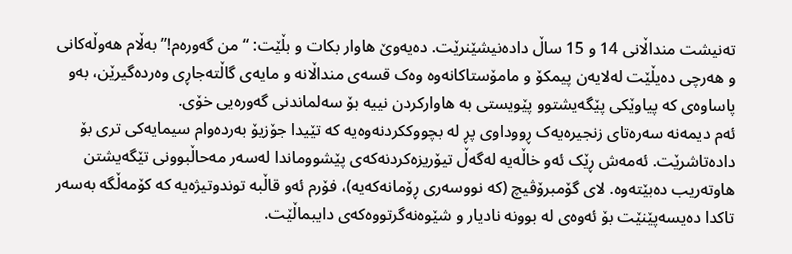تەنیشت منداڵانی 14 و 15 ساڵ دادەنیشێنرێت. دەیەوێ هاوار بکات و بڵێت: “من گەورەم!” بەڵام هەوڵەکانی و هەرچی دەیڵێت لەلایەن پیمکۆ و مامۆستاکانەوە وەک قسەی منداڵانە و مایەی گاڵتەجاڕی وەردەگیرێن، بەو پاساوەی کە پیاوێکی پێگەیشتوو پێویستی بە هاوارکردن نییە بۆ سەلماندنی گەورەیی خۆی.
ئەم دیمەنە سەرەتای زنجیرەیەک ڕووداوی پڕ لە بچووککردنەوەیە کە تێیدا جۆزیۆ بەردەوام سیمایەکی تری بۆ دادەتاشرێت. ئەمەش ڕێک ئەو خاڵەیە لەگەڵ تیۆریزەکردنەکەی پێشووماندا لەسەر مەحاڵبوونی تێگەیشتن هاوتەریب دەبێتەوە. لای گۆمبرۆڤیچ (کە نووسەری ڕۆمانەکەیە)، فۆرم ئەو قاڵبە توندوتیژەیە کە کۆمەڵگە بەسەر تاکدا دەیسەپێنێت بۆ ئەوەی لە بوونە نادیار و شێوەنەگرتووەکەی دایبماڵێت.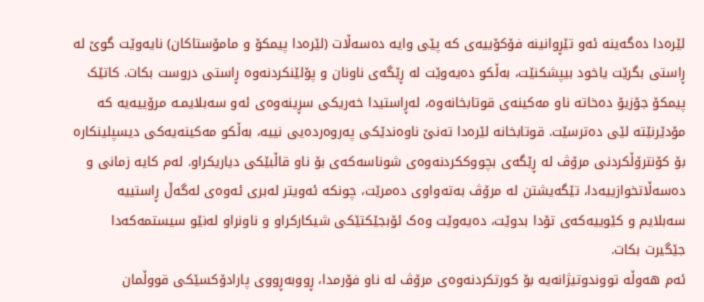لێرەدا دەگەینە ئەو تێڕوانینە فۆکۆییەی کە پێی وایە دەسەڵات (لێرەدا پیمکۆ و مامۆستاکان) نایەوێت گوێ لە ڕاستی بگرێت یاخود بیپشکنێت، بەڵکو دەیەوێت لە ڕێگەی ناونان و پۆلێنکردنەوە ڕاستی دروست بکات. کاتێک پیمکۆ جۆزیۆ دەخاتە ناو مەکینەی قوتابخانەوە، لەڕاستیدا خەریکی سڕینەوەی ئەو سەبلایمـە مرۆییەیە کە مۆدێرنێتە لێی دەترسێت. قوتابخانە لێرەدا تەنێ ناوەندێکی پەروەردەیی نییە، بەڵکو مەکینەیەکی دیسپلینکارە بۆ کۆنترۆڵکردنی مرۆڤ لە ڕێگەی بچووککردنەوەی شوناسەکەی بۆ ناو قاڵبێکی دیاریکراو. لەم کایە زمانی و دەسەڵاتخوازییەدا، تێگەیشتن لە مرۆڤ بەتەواوی دەمرێت، چونکە ئەویتر لەبری ئەوەی لەگەڵ ڕاستییە سەبلایم و کێوییەکەی تۆدا بدوێت، دەیەوێت وەک ئۆبجێکتێکی شیکارکراو و ناونراو لەنێو سیستمەکەدا جێگیرت بکات.
ئەم هەوڵە تووندوتیژانەیە بۆ کورتکردنەوەی مرۆڤ لە ناو فۆرمدا، ڕووبەڕووی پارادۆکسێکی قووڵمان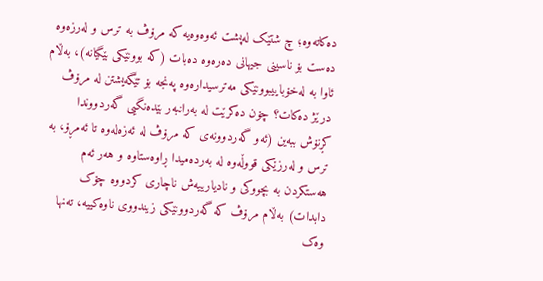دەکاتەوە؛ چ شتێک لەپشت ئەوەوەیە کە مرۆڤ بە ترس و لەرزەوە دەست بۆ ناسینی جیهانی دەرەوە دەبات (کە بوونێکی بێگیانە)، بەڵام ئاوا بە لەخۆباییبوونێکی مەترسیدارەوە پەنجە بۆ تێگەیشتن لە مرۆڤ درێژ دەکات؟ چۆن دەکرێت لە بەرانبەر بێدەنگیی گەردووندا کڕنۆش ببەین (ئەو گەردوونەی کە مرۆڤ لە ئەزەلەوە تا ئەمڕۆ، بە ترس و لەرزێکی قووڵەوە لە بەردەمیدا ڕاوەستاوە و هەر ئەم هەستکردن بە بچووکی و نادیارییەش ناچاری کردووە چۆک دابدات) بەڵام مرۆڤ کە گەردوونێکی زیندووی ناوەکییە، تەنها وەک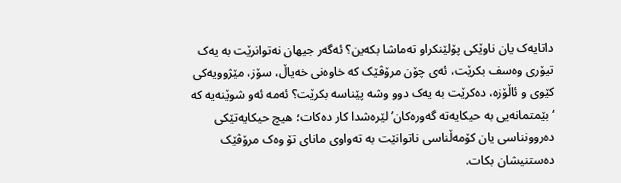داتایەک یان ناوێکی پۆلێنکراو تەماشا بکەین؟ ئەگەر جیهان نەتوانرێت بە یەک تیۆری وەسف بکرێت، ئەی چۆن مرۆڤێک کە خاوەنی خەیاڵ، سۆز، مێژوویەکی کێوی و ئاڵۆزە، دەکرێت بە یەک دوو وشە پێناسە بکرێت؟ ئەمە ئەو شوێنەیە کە ‘بێمتمانەیی بە حیکایەتە گەورەکان’ لێرەشدا کار دەکات؛ هیچ حیکایەتێکی دەروونناسی یان کۆمەڵناسی ناتوانێت بە تەواوی مانای تۆ وەک مرۆڤێک دەستنیشان بکات.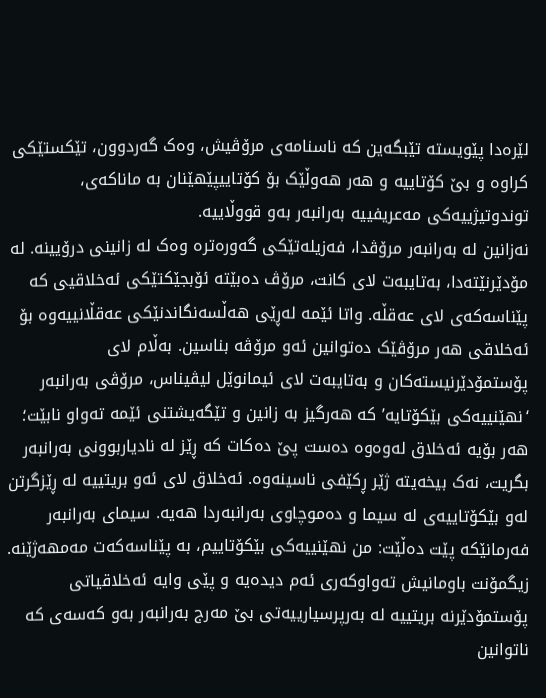لێرەدا پێویستە تێبگەین کە ناسنامەی مرۆڤیش، وەک گەردوون، تێکستێکی کراوە و بێ کۆتاییە و هەر هەوڵێک بۆ کۆتاییپێهێنان بە ماناکەی، توندوتیژییەکی مەعریفییە بەرانبەر بەو قووڵاییە.
نەزانین لە بەرانبەر مرۆڤدا، فەزیلەتێکی گەورەترە وەک لە زانینی درۆیینە. لە مۆدێرنێتەدا، بەتایبەت لای کانت، مرۆڤ دەبێتە ئۆبجێکتێکی ئەخلاقیی کە پێناسەکەی لای عەقڵە. واتا ئێمە لەڕێی هەڵسەنگاندنێکی عەقڵانییەوە بۆ ئەخلاقی هەر مرۆڤێک دەتوانین ئەو مرۆڤە بناسین. بەڵام لای پۆستمۆدێرنیستەکان و بەتایبەت لای ئیمانوێل لیڤیناس، مرۆڤی بەرانبەر ‘نهێنییەکی بێکۆتایە’ کە هەرگیز بە زانین و تێگەیشتنی ئێمە تەواو نابێت؛ هەر بۆیە ئەخلاق لەوەوە دەست پێ دەکات کە ڕێز لە نادیاربوونی بەرانبەر بگریت، نەک بیخەیتە ژێر ڕکێفی ناسینەوە. ئەخلاق لای ئەو بریتییە لە ڕێزگرتن لەو بێکۆتاییەی لە سیما و دەموچاوی بەرانبەردا هەیە. سیمای بەرانبەر فەرمانێکە پێت دەڵێت: من نهێنییەکی بێکۆتاییم، بە پێناسەکەت مەمهەژێنە. زیگمۆنت باومانیش تەواوکەری ئەم دیدەیە و پێی وایە ئەخلاقیاتی پۆستمۆدێرنە بریتییە لە بەرپرسیارییەتی بێ مەرج بەرانبەر بەو کەسەی کە ناتوانین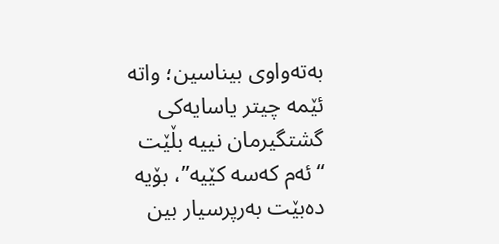بەتەواوی بیناسین؛ واتە ئێمە چیتر یاسایەکی گشتگیرمان نییە بڵێت “ئەم کەسە کێیە”، بۆیە دەبێت بەرپرسیار بین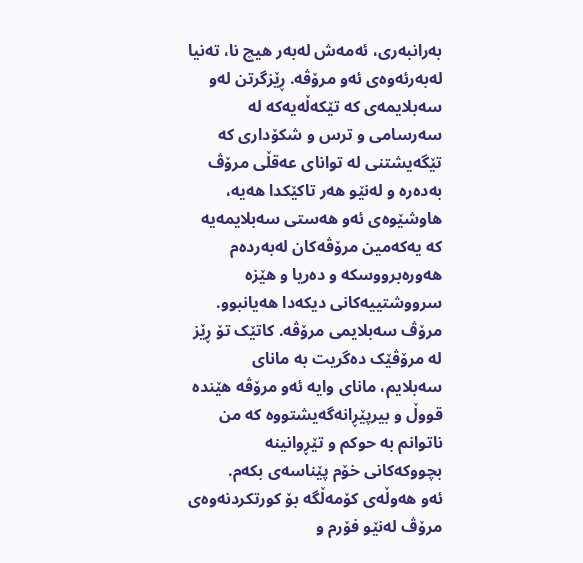بەرانبەری، ئەمەش لەبەر هیچ نا، تەنیا لەبەرئەوەی ئەو مرۆڤە. ڕێزگرتن لەو سەبلایمەی کە تێکەڵەیەکە لە سەرسامی و ترس و شکۆداری کە تێگەیشتنی لە توانای عەقڵی مرۆڤ بەدەرە و لەنێو هەر تاکێکدا هەیە، هاوشێوەی ئەو هەستی سەبلایمەیە کە یەکەمین مرۆڤەکان لەبەردەم هەورەبرووسکە و دەریا و هێزە سرووشتییەکانی دیکەدا هەیانبوو. مرۆڤ سەبلایمی مرۆڤە. کاتێک تۆ ڕێز لە مرۆڤێک دەگریت بە مانای سەبلایم، مانای وایە ئەو مرۆڤە هێندە قووڵ و بیرپێڕانەگەیشتووە کە من ناتوانم بە حوکم و تێڕوانینە بچووکەکانی خۆم پێناسەی بکەم.
ئەو هەوڵەی کۆمەڵگە بۆ کورتکردنەوەی مرۆڤ لەنێو فۆرم و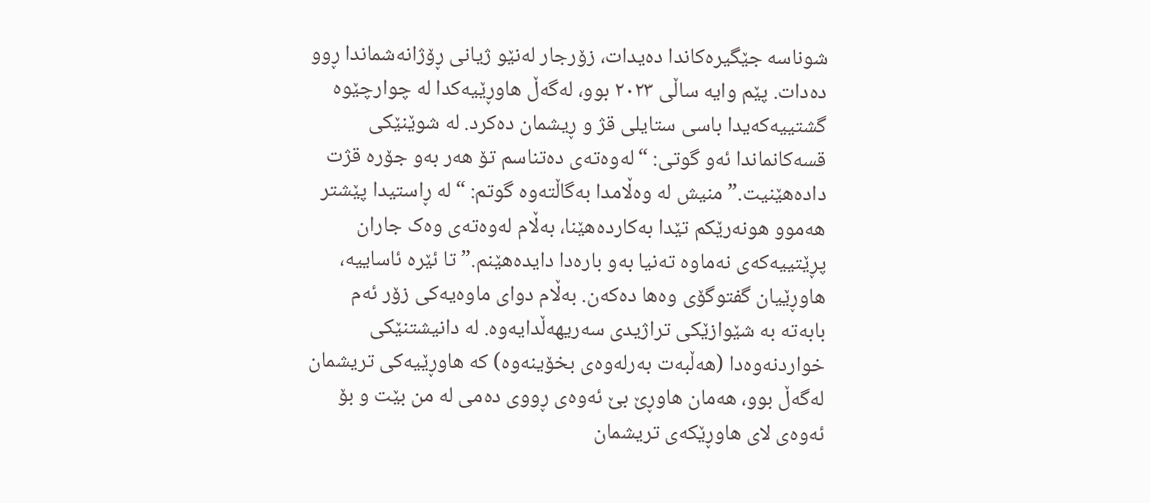شوناسە جێگیرەکاندا دەیدات، زۆرجار لەنێو ژیانی ڕۆژانەشماندا ڕوو دەدات. پێم وایە ساڵی ٢٠٢٣ بوو، لەگەڵ هاوڕێیەکدا لە چوارچێوە گشتییەکەیدا باسی ستایلی قژ و ڕیشمان دەکرد. لە شوێنێکی قسەکانماندا ئەو گوتی: “لەوەتەی دەتناسم تۆ هەر بەو جۆرە قژت دادەهێنیت.” منیش لە وەڵامدا بەگاڵتەوە گوتم: “لە ڕاستیدا پێشتر هەموو هونەرێکم تێدا بەکاردەهێنا، بەڵام لەوەتەی وەک جاران پڕێتییەکەی نەماوە تەنیا بەو بارەدا دایدەهێنم.” تا ئێرە ئاساییە، هاوڕێیان گفتوگۆی وەها دەکەن. بەڵام دوای ماوەیەکی زۆر ئەم بابەتە بە شێوازێکی تراژیدی سەریهەڵدایەوە. لە دانیشتنێکی خواردنەوەدا (هەڵبەت بەرلەوەی بخۆینەوە) کە هاوڕێیەکی تریشمان لەگەڵ بوو، هەمان هاوڕێ بێ ئەوەی ڕووی دەمی لە من بێت و بۆ ئەوەی لای هاوڕێکەی تریشمان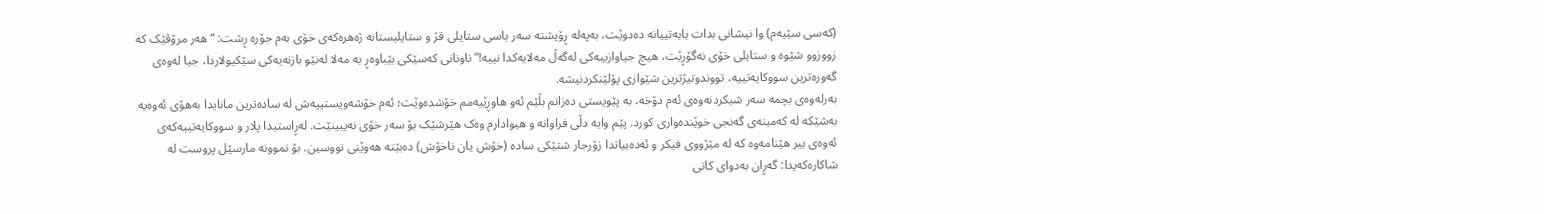(کەسی سێیەم) وا نیشانی بدات بابەتییانە دەدوێت، بەپەلە ڕۆیشتە سەر باسی ستایلی قژ و ستایلیستانە ژەهرەکەی خۆی بەم جۆرە ڕشت: “هەر مرۆڤێک کە زووزوو شێوە و ستایلی خۆی نەگۆڕێت، هیچ جیاوازییەکی لەگەڵ مەلایەکدا نییە!” ناونانی کەسێکی بێباوەڕ بە مەلا لەنێو بازنەیەکی سێکیولاردا، جیا لەوەی گەورەترین سووکایەتییە، تووندوتیژترین شێوازی پۆلێنکردنیشە.
بەرلەوەی بچمە سەر شیکردنەوەی ئەم دۆخە، بە پێویستی دەزانم بڵێم ئەو هاوڕێیەمم خۆشدەوێت؛ ئەم خۆشەویستییەش لە سادەترین مانایدا بەهۆی ئەوەیە بەشێکە لە کەمینەی گەنجی خوێندەواری کورد. پێم وایە دڵی فراوانە و هیوادارم وەک هێرشێک بۆ سەر خۆی نەیبینێت. لەڕاستیدا پلار و سووکایەتییەکەی ئەوەی بیر هێنامەوە کە لە مێژووی فیکر و ئەدەبیاتدا زۆرجار شتێکی سادە (خۆش یان ناخۆش) دەبێتە هەوێنی نووسین. بۆ نموونە مارسێل پروست لە شاکارەکەیدا: گەڕان بەدوای کاتی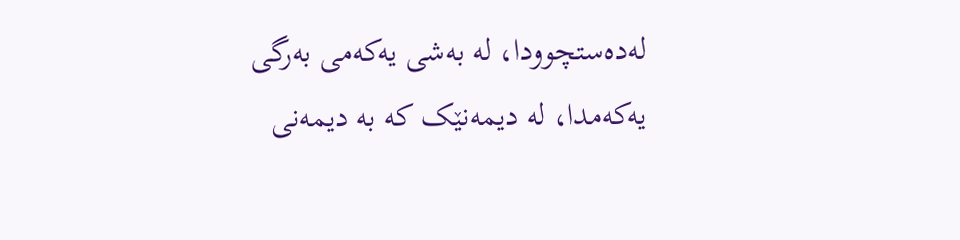لەدەستچوودا، لە بەشی یەکەمی بەرگی یەکەمدا، لە دیمەنێک کە بە دیمەنی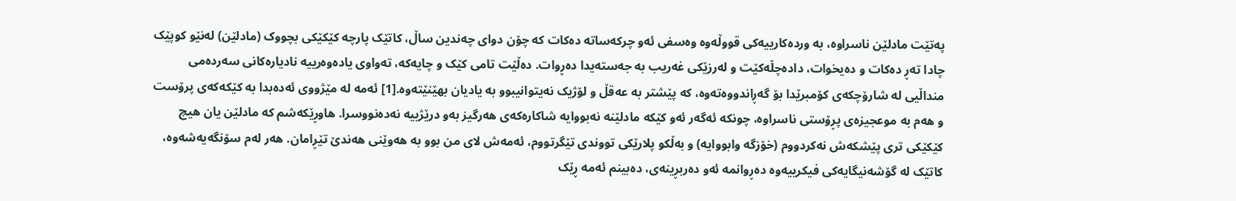پەتێت مادلێن ناسراوە، بە وردەکارییەکی قووڵەوە وەسفی ئەو چرکەساتە دەکات کە چۆن دوای چەندین ساڵ، کاتێک پارچە کێکێکی بچووک (مادلێن) لەنێو کوپێک چادا تەڕ دەکات و دەیخوات، دادەچڵەکێت و لەرزێکی غەریب بە جەستەیدا دەڕوات. دەڵێت تامی کێک و چایەکە، تەواوی یادەوەرییە نادیارەکانی سەردەمی منداڵیی لە شارۆچکەی کۆمبرێدا بۆ گەڕاندووەتەوە، کە پێشتر بە عەقڵ و لۆژیک نەیتوانیبوو بە یادیان بهێنێتەوە.[1] ئەمە لە مێژووی ئەدەبدا بە کێکەکەی پرۆست و هەم بە موعجیزەی پڕۆستی ناسراوە، چونکە ئەگەر ئەو کێکە مادلێنە نەبووایە شاکارەکەی هەرگیز بەو درێژییە نەدەنووسرا. هاوڕێکەشم کە مادلێن یان هیچ کێکێکی تری پێشکەش نەکردووم (خۆزگە وابووایە) و بەڵکو پلارێکی تووندی تێگرتووم، ئەمەش لای من بوو بە هەوێنی هەندێ تێڕامان. هەر لەم سۆنگەیەشەوە، کاتێک لە گۆشەنیگایەکی فیکرییەوە دەڕوانمە ئەو دەربڕینەی، دەبینم ئەمە ڕێک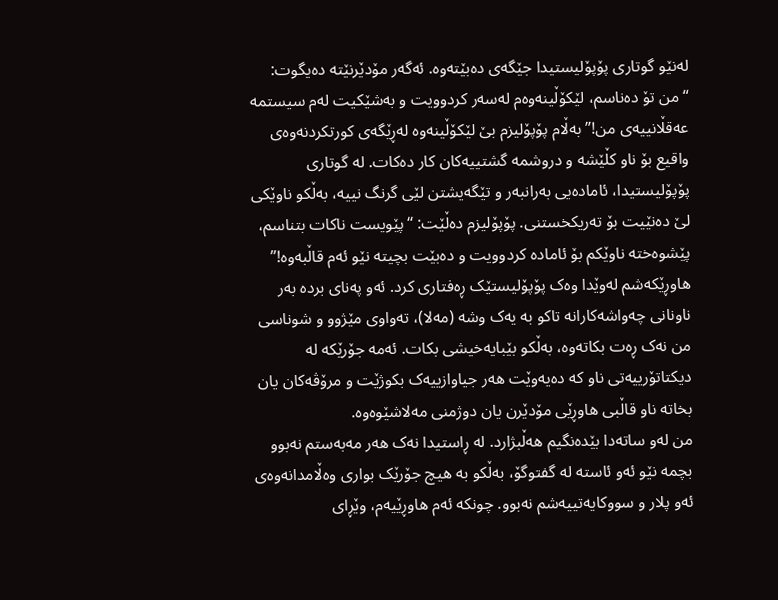لەنێو گوتاری پۆپۆلیستیدا جێگەی دەبێتەوە. ئەگەر مۆدێرنێتە دەیگوت: “من تۆ دەناسم، لێکۆڵینەوەم لەسەر کردوویت و بەشێکیت لەم سیستمە عەقڵانییەی من!” بەڵام پۆپۆلیزم بێ لێکۆڵینەوە لەڕێگەی کورتکردنەوەی واقیع بۆ ناو کڵێشە و دروشمە گشتییەکان کار دەکات. لە گوتاری پۆپۆلیستیدا، ئامادەیی بەرانبەر و تێگەیشتن لێی گرنگ نییە، بەڵکو ناوێکی لێ دەنێیت بۆ تەریکخستنی. پۆپۆلیزم دەڵێت: “پێویست ناکات بتناسم، پێشوەختە ناوێکم بۆ ئامادە کردوویت و دەبێت بچیتە نێو ئەم قاڵبەوە!” هاوڕێکەشم لەوێدا وەک پۆپۆلیستێک ڕەفتاری کرد. ئەو پەنای بردە بەر ناونانی چەواشەکارانە تاکو بە یەک وشە (مەلا)، تەواوی مێژوو و شوناسی من نەک ڕەت بکاتەوە، بەڵکو بێبایەخیشی بکات. ئەمە جۆرێکە لە دیکتاتۆرییەتی ناو کە دەیەوێت هەر جیاوازییەک بکوژێت و مرۆڤەکان یان بخاتە ناو قاڵبی هاوڕێی مۆدێرن یان دوژمنی مەلاشێوەوە.
من لەو ساتەدا بێدەنگیم هەڵبژارد. لە ڕاستیدا نەک هەر مەبەستم نەبوو بچمە نێو ئەو ئاستە لە گفتوگۆ، بەڵکو بە هیچ جۆرێک بواری وەڵامدانەوەی ئەو پلار و سووکایەتییەشم نەبوو. چونکە ئەم هاوڕێیەم، وێڕای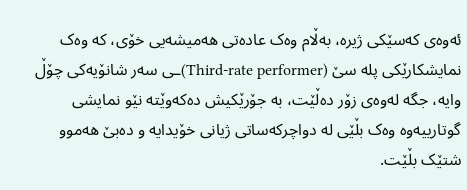ئەوەی کەسێکی ژیرە، بەڵام وەک عادەتی هەمیشەیی خۆی، کە وەک نمایشکارێکی پلە سێ (Third-rate performer)ـی سەر شانۆیەکی چۆڵ وایە، جگە لەوەی زۆر دەڵێت، بە جۆرێکیش دەکەوێتە نێو نمایشی گوتارییەوە وەک بڵێی لە دواچرکەساتی ژیانی خۆیدایە و دەبێ هەموو شتێک بڵێت.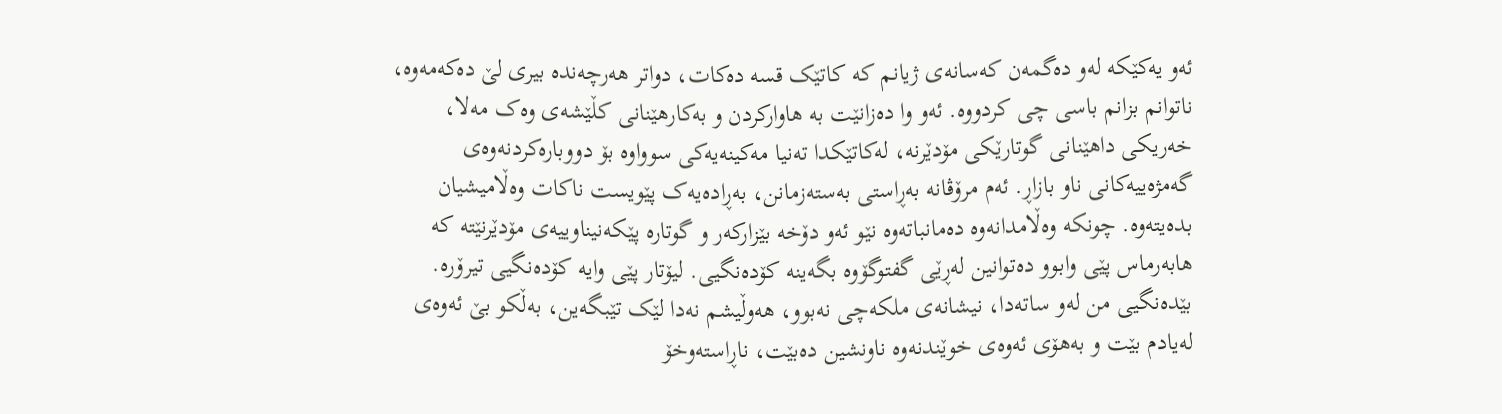ئەو یەکێکە لەو دەگمەن کەسانەی ژیانم کە کاتێک قسە دەکات، دواتر هەرچەندە بیری لێ دەکەمەوە، ناتوانم بزانم باسی چی کردووە. ئەو وا دەزانێت بە هاوارکردن و بەکارهێنانی کڵێشەی وەک مەلا، خەریکی داهێنانی گوتارێکی مۆدێرنە، لەکاتێکدا تەنیا مەکینەیەکی سوواوە بۆ دووبارەکردنەوەی گەمژەییەکانی ناو بازاڕ. ئەم مرۆڤانە بەڕاستی بەستەزمانن، بەڕادەیەک پێویست ناکات وەڵامیشیان بدەیتەوە. چونکە وەڵامدانەوە دەمانباتەوە نێو ئەو دۆخە بێزارکەر و گوتارە پێکەنیناوییەی مۆدێرنێتە کە هابەرماس پێی وابوو دەتوانین لەڕێی گفتوگۆوە بگەینە کۆدەنگیی. لیۆتار پێی وایە کۆدەنگیی تیرۆرە. بێدەنگیی من لەو ساتەدا، نیشانەی ملکەچی نەبوو، هەوڵیشم نەدا لێک تێبگەین، بەڵکو بێ ئەوەی لەیادم بێت و بەهۆی ئەوەی خوێندنەوە ناونشین دەبێت، ناڕاستەوخۆ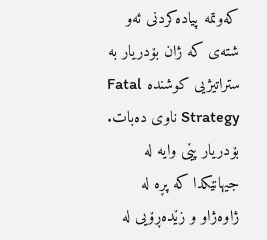کەوتمە پیادەکردنی ئەو شتەی کە ژان بۆدریار بە ستراتیژیی کوشندە Fatal Strategy ناوی دەبات. بۆدریار پێی وایە لە جیهانێکدا کە پڕە لە ژاوەژاو و زێدەڕۆیی لە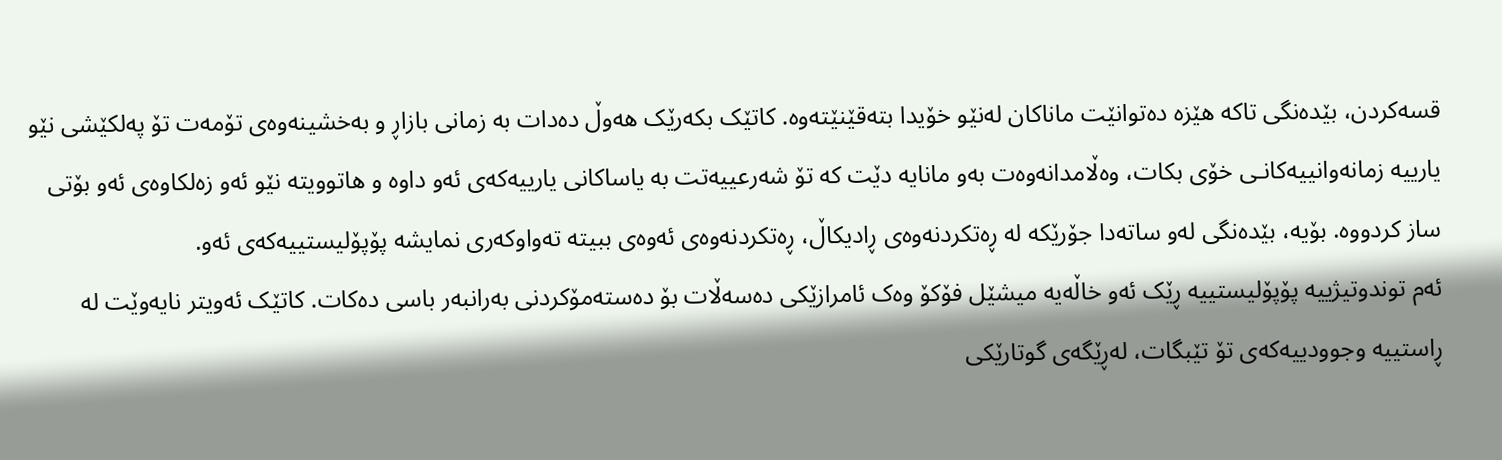قسەکردن، بێدەنگی تاکە هێزە دەتوانێت ماناکان لەنێو خۆیدا بتەقێنێتەوە. کاتێک بکەرێک هەوڵ دەدات بە زمانی بازاڕ و بەخشینەوەی تۆمەت تۆ پەلکێشی نێو یارییە زمانەوانییەکانـی خۆی بکات، وەڵامدانەوەت بەو مانایە دێت کە تۆ شەرعییەتت بە یاساکانی یارییەکەی ئەو داوە و هاتوویتە نێو ئەو زەلکاوەی ئەو بۆتی ساز کردووە. بۆیە، بێدەنگی لەو ساتەدا جۆرێکە لە ڕەتکردنەوەی ڕادیکاڵ، ڕەتکردنەوەی ئەوەی ببیتە تەواوکەری نمایشە پۆپۆلیستییەکەی ئەو.
ئەم توندوتیژییە پۆپۆلیستییە ڕێک ئەو خاڵەیە میشێل فۆکۆ وەک ئامرازێکی دەسەڵات بۆ دەستەمۆکردنی بەرانبەر باسی دەکات. کاتێک ئەویتر نایەوێت لە ڕاستییە وجوودییەکەی تۆ تێبگات، لەڕێگەی گوتارێکی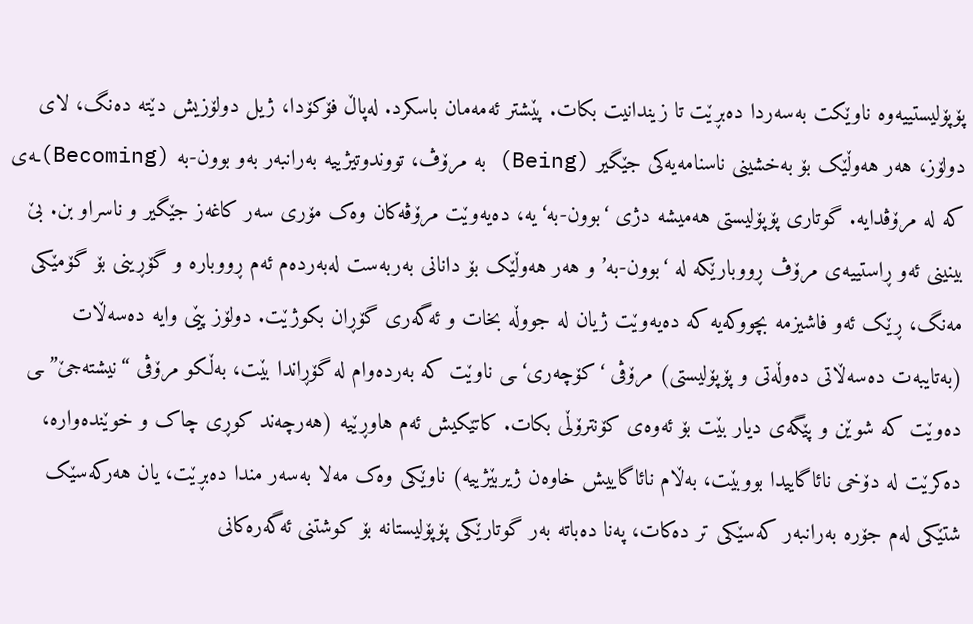پۆپۆلیستییەوە ناوێکت بەسەردا دەبڕێت تا زیندانیت بکات. پێشتر ئەمەمان باسکرد. لەپاڵ فۆکۆدا، ژیل دولۆزیش دێتە دەنگ، لای دولۆز، هەر هەوڵێک بۆ بەخشینی ناسنامەیەکی جێگیر (Being) بە مرۆڤ، تووندوتیژییە بەرانبەر بەو بوون-بە (Becoming)ـەی کە لە مرۆڤدایە. گوتاری پۆپۆلیستی هەمیشە دژی ‘بوون-بە‘یە، دەیەوێت مرۆڤەکان وەک مۆری سەر کاغەز جێگیر و ناسراو بن. بێ بینینی ئەو ڕاستییەی مرۆڤ ڕووبارێکە لە ‘بوون-بە’ و هەر هەوڵێک بۆ دانانی بەربەست لەبەردەم ئەم ڕووبارە و گۆڕینی بۆ گۆمێکی مەنگ، ڕێک ئەو فاشیزمە بچووکەیە کە دەیەوێت ژیان لە جووڵە بخات و ئەگەری گۆڕان بکوژێت. دولۆز پێی وایە دەسەڵات (بەتایبەت دەسەڵاتی دەوڵەتی و پۆپۆلیستی) مرۆڤی ‘کۆچەری‘ـی ناوێت کە بەردەوام لە گۆڕاندا بێت، بەڵکو مرۆڤی “نیشتەجێ”ـی دەوێت کە شوێن و پێگەی دیار بێت بۆ ئەوەی کۆنترۆڵی بکات. کاتێکیش ئەم هاوڕێیە (هەرچەند کوڕی چاک و خوێندەوارە، دەکرێت لە دۆخی نائاگاییدا بووبێت، بەڵام نائاگاییش خاوەن ژیربێژییە) ناوێکی وەک مەلا بەسەر مندا دەبڕێت، یان هەرکەسێک شتێکی لەم جۆرە بەرانبەر کەسێکی تر دەکات، پەنا دەباتە بەر گوتارێکی پۆپۆلیستانە بۆ کوشتنی ئەگەرەکانی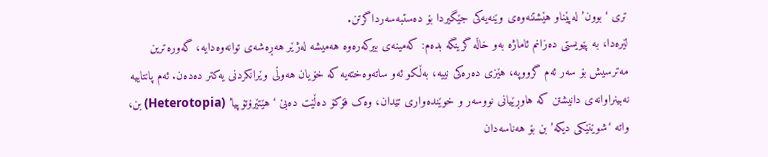تری ‘بوون’ لەپێناو هێشتنەوەی وێنەیەکی جێگیردا بۆ دەستبەسەرداگرتن.
لێرەدا، بە پێویستی دەزانم ئاماژە بەو خاڵە گرینگە بدەم: کەمینەی بیرکەرەوە هەمیشە لەژێر هەڕەشەی توانەوەدایە، گەورەترین مەترسیش بۆ سەر ئەم گرووپە، هێزی دەرەکی نییە، بەڵکو ئەو ساتەوەختەیە کە خۆیان هەوڵی وێرانکردنی یەکتر دەدەن. ئەم پانتاییە نەبینراوانەی دانیشتن کە هاوڕێیانی نووسەر و خوێندەواری تێدان، وەک فۆکۆ دەڵێت دەبێ ‘هێتێرۆتۆپیا’ (Heterotopia) بن، واتە ‘شوێنێکی دیکە’ بن بۆ هەناسەدان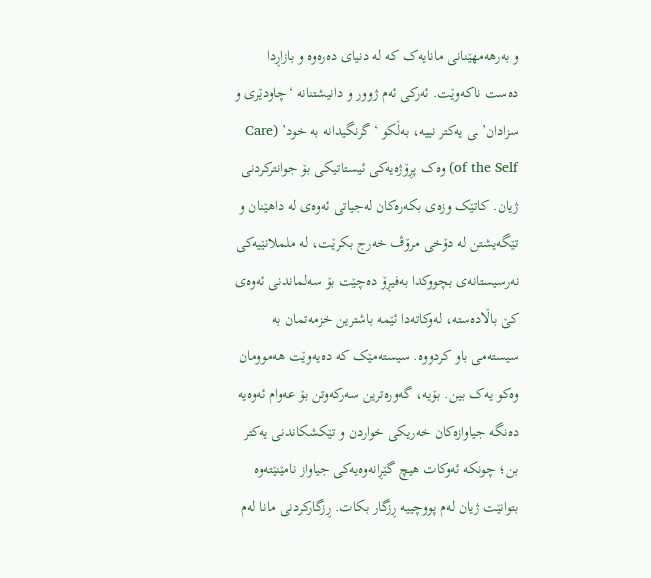و بەرهەمهێنانی مانایەک کە لە دنیای دەرەوە و بازاڕدا دەست ناکەوێت. ئەرکی ئەم ژوور و دانیشتنانە ‘چاودێری و سزادان’ـی یەکتر نییە، بەڵکو ‘گرنگیدانە بە خود’ (Care of the Self) وەک پڕۆژەیەکی ئیستاتیکی بۆ جوانترکردنی ژیان. کاتێک وزەی بکەرەکان لەجیاتی ئەوەی لە داهێنان و تێگەیشتن لە دۆخی مرۆڤ خەرج بکرێت، لە ململانێیەکی نەرسیستانەی بچووکدا بەفیڕۆ دەچێت بۆ سەلماندنی ئەوەی کێ باڵادەستە، لەوکاتەدا ئێمە باشترین خزمەتمان بە سیستەمی باو کردووە. سیستەمێک کە دەیەوێت هەموومان وەکو یەک بین. بۆیە، گەورەترین سەرکەوتن بۆ عەوام ئەوەیە دەنگە جیاوازەکان خەریکی خواردن و تێکشکاندنی یەکتر بن؛ چونکە ئەوکات هیچ گێڕانەوەیەکی جیاواز نامێنێتەوە بتوانێت ژیان لەم پووچییە ڕزگار بکات. ڕزگارکردنی مانا لەم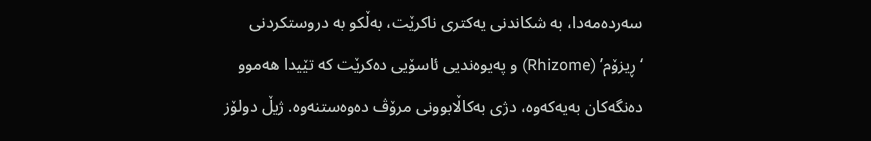سەردەمەدا، بە شکاندنی یەکتری ناکرێت، بەڵکو بە دروستکردنی ‘ڕیزۆم’ (Rhizome) و پەیوەندیی ئاسۆیی دەکرێت کە تێیدا هەموو دەنگەکان بەیەکەوە، دژی بەکاڵابوونی مرۆڤ دەوەستنەوە. ژیڵ دولۆز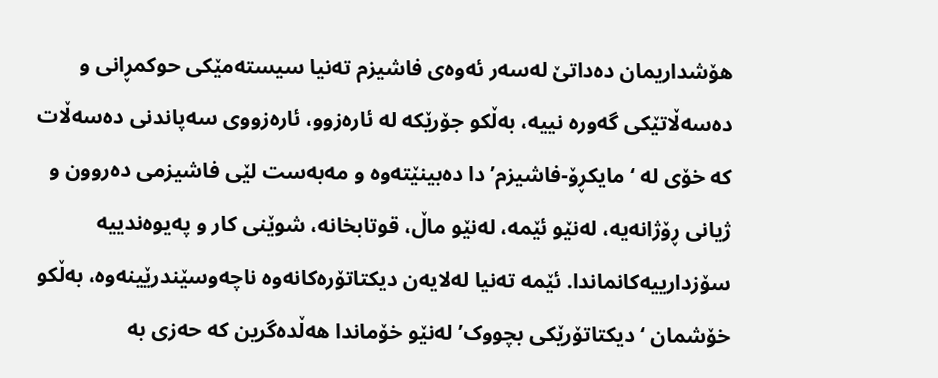هۆشداریمان دەداتێ لەسەر ئەوەی فاشیزم تەنیا سیستەمێکی حوکمڕانی و دەسەڵاتێکی گەورە نییە، بەڵکو جۆرێکە لە ئارەزوو، ئارەزووی سەپاندنی دەسەڵات کە خۆی لە ‘مایکڕۆ-فاشیزم’دا دەبینێتەوە و مەبەست لێی فاشیزمی دەروون و ژیانی ڕۆژانەیە، لەنێو ئێمە، لەنێو ماڵ، قوتابخانە، شوێنی کار و پەیوەندییە سۆزدارییەکانماندا. ئێمە تەنیا لەلایەن دیکتاتۆرەکانەوە ناچەوسێندرێینەوە، بەڵکو خۆشمان ‘دیکتاتۆرێکی بچووک’ لەنێو خۆماندا هەڵدەگرین کە حەزی بە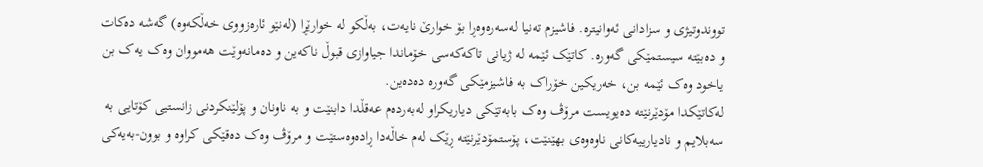تووندوتیژی و سزادانی ئەوانیترە. فاشیزم تەنیا لەسەرەوەڕا بۆ خوارێ نایەت، بەڵکو لە خوارێڕا (لەنێو ئارەزووی خەڵکەوە) گەشە دەکات و دەبێتە سیستمێکی گەورە. کاتێک ئێمە لە ژیانی تاکەکەسی خۆماندا جیاوازی قبوڵ ناکەین و دەمانەوێت هەمووان وەک یەک بن یاخود وەک ئێمە بن، خەریکین خۆراک بە فاشیزمێکی گەورە دەدەین.
لەکاتێکدا مۆدێرنێتە دەیویست مرۆڤ وەک بابەتێکی دیاریکراو لەبەردەم عەقڵدا دابنێت و بە ناونان و پۆلێنکردنی زانستیی کۆتایی بە سەبلایم و نادیارییەکانی ناوەوەی بهێنێت، پۆستمۆدێرنێتە ڕێک لەم خاڵەدا ڕادەوەستێت و مرۆڤ وەک دەقێکی کراوە و بوون-بەیەکی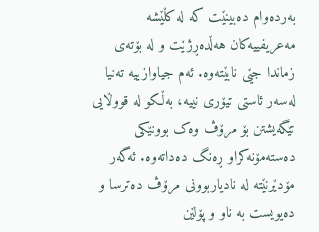بەردەوام دەبینێت کە لە کڵێشە مەعریفییەکان هەڵدەڕژێت و لە بۆتەی زماندا جێی نابێتەوە. ئەم جیاوازییە تەنیا لەسەر ئاستی تیۆری نییە، بەڵکو لە قووڵایی تێگەیشتن بۆ مرۆڤ وەک بوونێکی دەستەمۆنەکراو ڕەنگ دەداتەوە. ئەگەر مۆدێرنێتە لە نادیاربوونی مرۆڤ دەترسا و دەیویست بە ناو و پۆلێن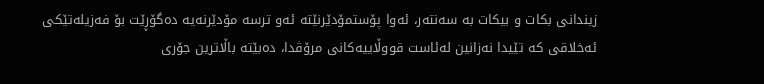زیندانی بکات و بیکات بە سەنتەر، ئەوا پۆستمۆدێرنێتە ئەو ترسە مۆدێرنەیە دەگۆڕێت بۆ فەزیلەتێکی ئەخلاقی کە تێیدا نەزانین لەئاست قووڵاییەکانی مرۆڤدا، دەبێتە باڵاترین جۆری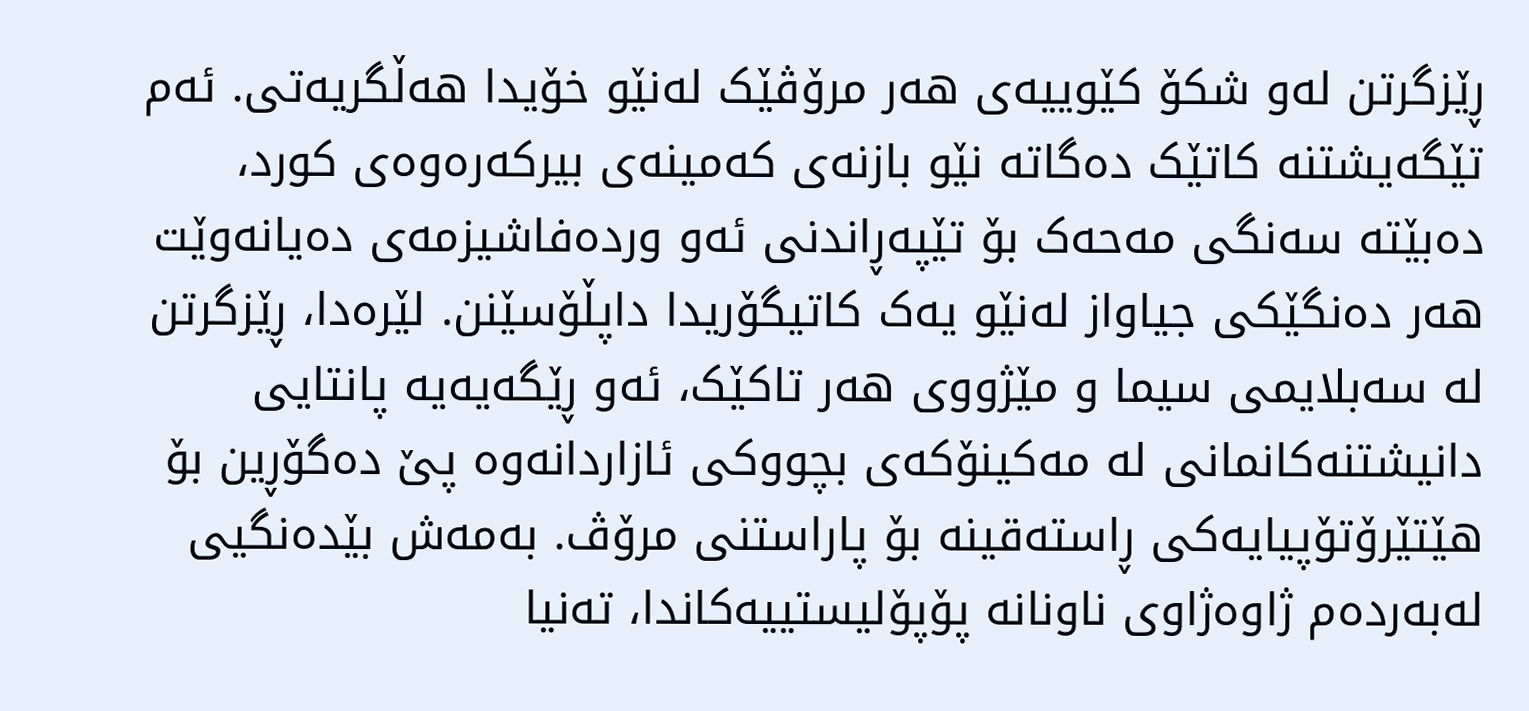ڕێزگرتن لەو شکۆ کێوییەی هەر مرۆڤێک لەنێو خۆیدا هەڵگریەتی. ئەم تێگەیشتنە کاتێک دەگاتە نێو بازنەی کەمینەی بیرکەرەوەی کورد، دەبێتە سەنگی مەحەک بۆ تێپەڕاندنی ئەو وردەفاشیزمەی دەیانەوێت هەر دەنگێکی جیاواز لەنێو یەک کاتیگۆریدا داپڵۆسێنن. لێرەدا، ڕێزگرتن لە سەبلایمی سیما و مێژووی هەر تاکێک، ئەو ڕێگەیەیە پانتایی دانیشتنەکانمانی لە مەکینۆکەی بچووکی ئازاردانەوە پێ دەگۆڕین بۆ هێتێرۆتۆپیایەکی ڕاستەقینە بۆ پاراستنی مرۆڤ. بەمەش بێدەنگیی لەبەردەم ژاوەژاوی ناونانە پۆپۆلیستییەکاندا، تەنیا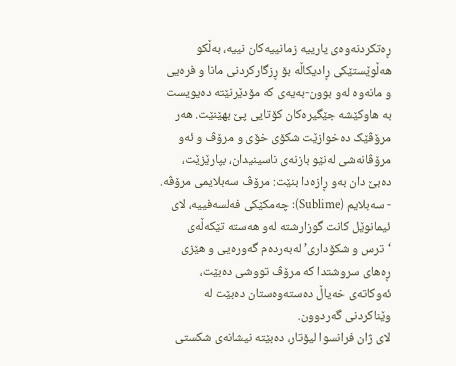ڕەتکردنەوەی یارییە زمانییەکان نییە، بەڵکو هەڵوێستێکی ڕادیکاڵە بۆ ڕزگارکردنی مانا و فرەیی و مانەوە لەو بوون-بەیەی کە مۆدێرنێتە دەیویست بە هاوکێشە جێگیرەکان کۆتایی پێ بهێنێت. هەر مرۆڤێک دەخوازێت شکۆی خۆی و مرۆڤ و ئەو مرۆڤانەشی لەنێو بازنەی ناسینیدان، بپارێزێت، دەبێ دان بەو ڕازەدا بنێت: مرۆڤ سەبلایمی مرۆڤە.
- سەبلایم (Sublime): چەمکێکی فەلسەفییە، لای ئیمانوێل کانت گوزارشتە لەو هەستە تێکەڵەی ‘ترس و شکۆداری’ لەبەردەم گەورەیی و هێزی ڕەهای سروشتدا کە مرۆڤ تووشی دەبێت، ئەوکاتەی خەیاڵ دەستەوەستان دەبێت لە وێناکردنی گەردوون.
لای ژان فرانسوا لیۆتار، دەبێتە نیشانەی شکستی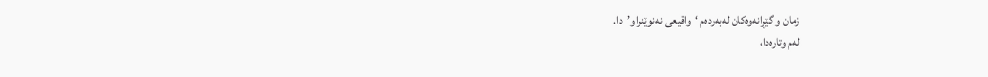زمان و گێڕانەوەکان لەبەردەم ‘واقیعی نەنوێنراو’دا.
لەم وتارەدا،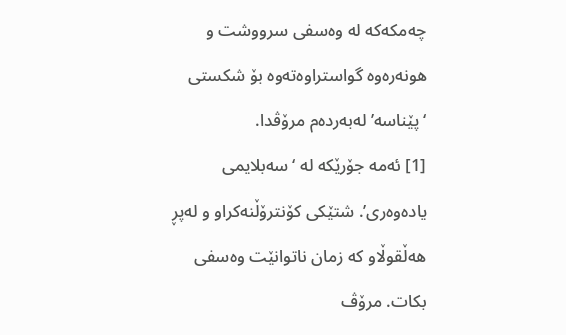چەمکەکە لە وەسفی سرووشت و هونەرەوە گواستراوەتەوە بۆ شکستی ‘پێناسە’ لەبەردەم مرۆڤدا.
[1] ئەمە جۆرێکە لە ‘سەبلایمی یادەوەری’. شتێکی کۆنترۆڵنەکراو و لەپڕ هەڵقوڵاو کە زمان ناتوانێت وەسفی بکات. مرۆڤ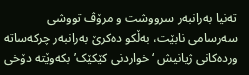تەنیا بەرانبەر سرووشت و مرۆڤ تووشی سەرسامی نابێت، بەڵکو دەکرێ بەرانبەر چرکەساتە وردەکانی ژیانیش ‘خواردنی کێکێک’ بکەوێتە دۆخی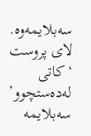سەبلایمەوە. لای پروست ‘کاتی لەدەستچوو’ سەبلایمە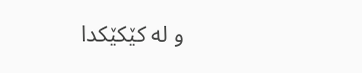و لە کێکێکدا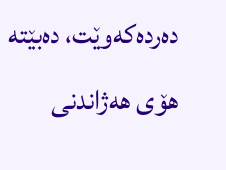دەردەکەوێت، دەبێتە هۆی هەژاندنی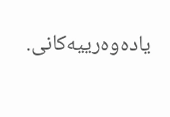یادەوەرییەکانی.